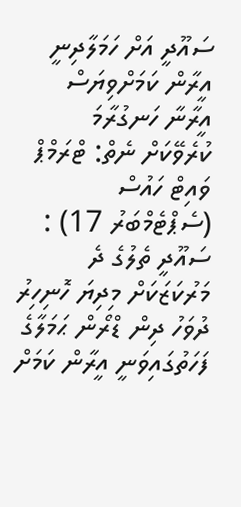ސައޫދީ އަށް ހަމަލާދިނީ އީރާން ކަމަށްވިޔަސް އީރާނާ ހަނގުރާމަ ކުރެވޭކަށް ނެތް: ޓްރަމްޕް
ވައިޓް ހައުސް (ސެޕްޓެމްބަރު 17) : ސައޫދީ ތެލުގެ ދެ މަރުކަޒަކަށް މިދިޔަ ހޮނިހިރު ދުވަހު ދިން ޑްރޯން ޙަމަލާގެ ފަހަތުގައިވަނީ އީރާން ކަމަށް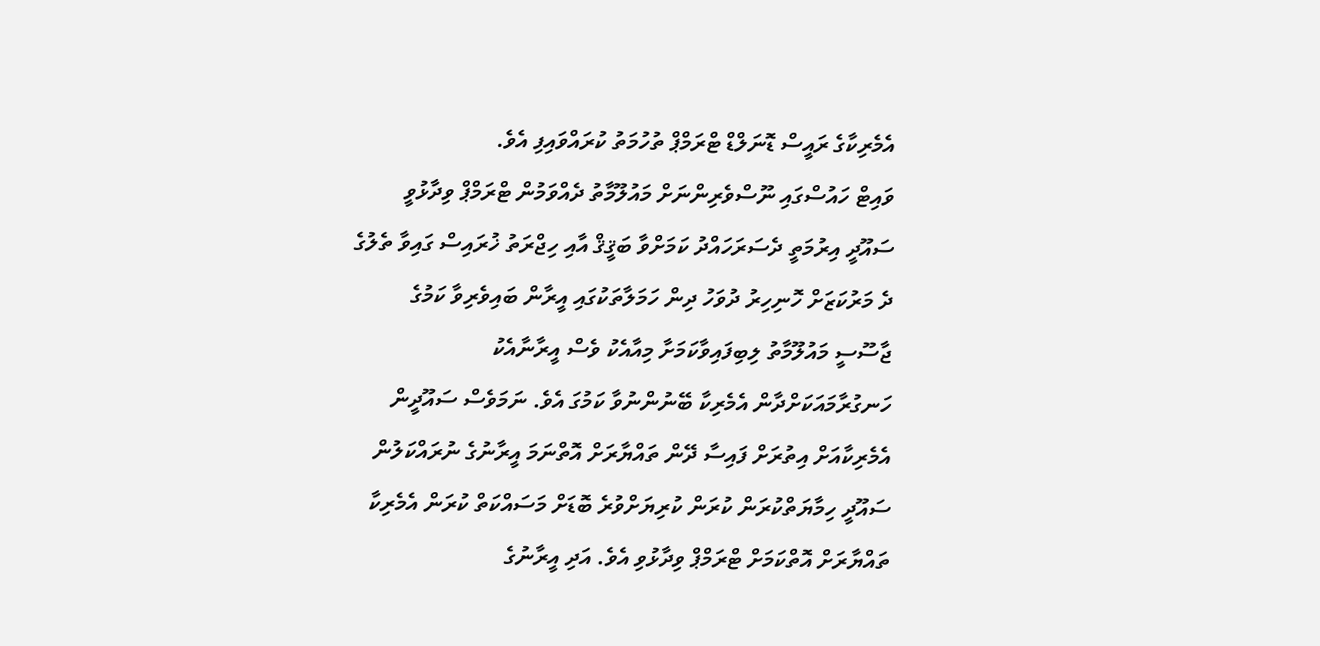އެމެރިކާގެ ރައީސް ޑޮނަލްޑް ޓްރަމްޕް ތުހުމަތު ކުރައްވައިފި އެވެ.
ވައިޓް ހައުސްގައި ނޫސްވެރިންނަށް މައުލޫމާތު ދެއްވަމުން ޓްރަމްޕް ވިދާޅުވީ ސައޫދީ އިރުމަތީ ދެސަރަހައްދު ކަމަށްވާ ބަޤީޤް އާއި ހިޖްރަތު ޚުރައިސް ގައިވާ ތެލުގެ ދެ މަރުކަޒަށް ހޮނިހިރު ދުވަހު ދިން ހަމަލާތަކުގައި އީރާން ބައިވެރިވާ ކަމުގެ ޖާސޫސީ މައުލޫމާތު ލިބިފައިވާކަމަށާ މިއާއެކު ވެސް އީރާނާއެކު ހަނގުރާމައަކަށްދާން އެމެރިކާ ބޭނުންނުވާ ކަމުގަ އެވެ. ނަމަވެސް ސައޫދީން އެމެރިކާއަށް އިތުރަށް ފައިސާ ދޭން ތައްޔާރަށް އޮތްނަމަ އީރާނުގެ ނުރައްކަލުން ސައޫދީ ހިމާޔަތްކުރަން ކުރަން ކުރިޔަށްވުރެ ބޮޑަށް މަސައްކަތް ކުރަން އެމެރިކާ ތައްޔާރަށް އޮތްކަމަށް ޓްރަމްޕް ވިދާޅުވި އެވެ. އަދި އީރާނުގެ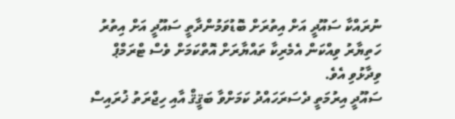ނުރައްކާ ސައޫދީ އަށް އިތުރަށް ބޮޑުވަމުންދާތީ ސައޫދީ އަށް އިތުރު ހަތިޔާރު ވިއްކަން އެމެރިކާ ތައްޔާރަށް އޮތްކަމަށް ވެސް ޓްރަމްޕް ވިދާޅުވި އެވެ.
ސައޫދީ އިރުމަތީ ދެސަރަހައްދު ކަމަށްވާ ބަޤީޤް އާއި ހިޖްރަތު ޚުރައިސް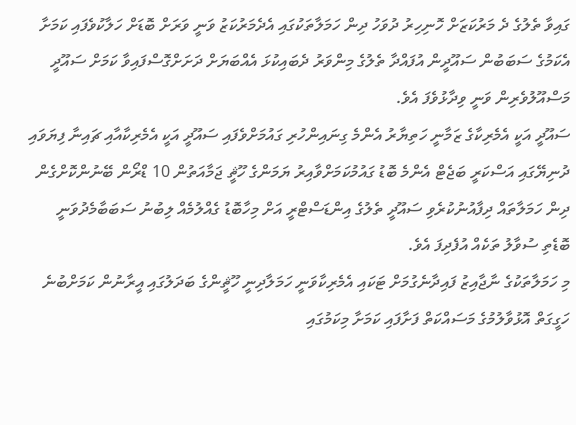ގައިވާ ތެލުގެ ދެ މަރުކަޒަށް ހޮނިހިރު ދުވަހު ދިން ހަމަލާތަކުގައި އެދެމަރުކަޒު ވަނީ ވަރަށް ބޮޑަށް ހަލާކުވެފައި ކަމަށާ އެކަމުގެ ސަބަބުން ސައޫދީން އުފައްދާ ތެލުގެ މިންވަރު ދެބައިކުޅަ އެއްބަޔަށް ދަށަށްގޮސްފައިވާ ކަމަށް ސައޫދީ މަސްއޫލުވެރިން ވަނީ ވިދާޅުވެފަ އެވެ.
ސައޫދީ އަކީ އެމެރިކާގެ ޒަމާނީ ހަތިޔާރު އެންމެ ގިނައިންހުރި ގައުމަށްވެފައި ސައޫދީ އަކީ އެމެރިކާއާއި ޗައިނާ ފިޔަވައި ދުނިޔޭގައި އަސްކަރީ ބަޖެޓް އެންމެ ބޮޑު ގައުމުކަމަށްވާއިރު ޔަމަންގެ ހޫޘީ ޖަމާއަތުން 10 ޑްރޯން ބޭނުންކޮށްގެން ދިން ހަމަލާތައް ދިފާއުނުކުރެވި ސައޫދީ ތެލުގެ އިންޑަސްޓްރީ އަށް މިހާބޮޑު ގެއްލުމެއް ލިބުނު ސަބަބާމެދުވަނީ ބޮޑެތި ސުވާލު ތަކެއް އުފެދިފަ އެވެ.
މި ހަމަލާތަކުގެ ނާޖާއިޒު ފައިދާނެގުމަށް ޓަކައި އެމެރިކާވަނީ ހަމަލާދިނީ ހޫޘީންގެ ބަދަލުގައި އީރާނުން ކަމަށްބުނެ ހަގީގަތް އޮޅުވާލުމުގެ މަސައްކަތް ފަށާފައި ކަމަށާ މިކަމުގައި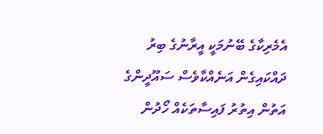އެމެރިކާގެ ބޭނުމަކީ އީރާނުގެ ބިރު ދައްކައިގެން އަނެއްކާވެސް ސައޫދީންގެ އަތުން އިތުރު ފައިސާތަކެއް ހޯދުން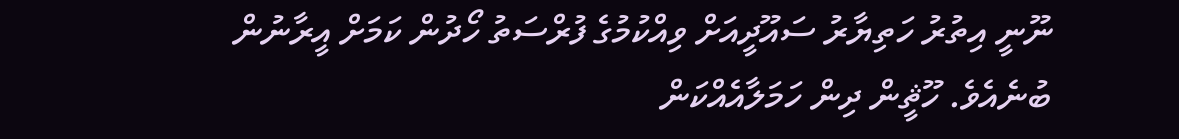ނޫނީ އިތުރު ހަތިޔާރު ސައޫދީއަށް ވިއްކުމުގެ ފުރްސަތު ހޯދުން ކަމަށް އީރާނުން ބުނެއެވެ. ހޫޘީން ދިން ހަމަލާއެއްކަން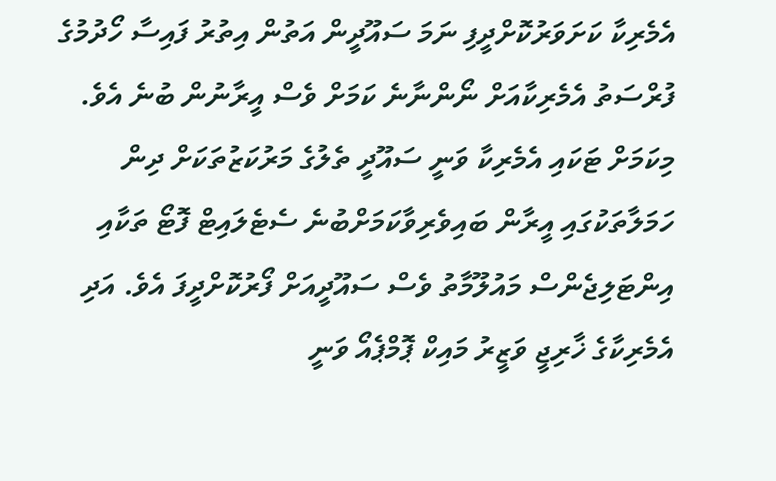އެމެރިކާ ކަށަވަރުކޮށްދީފި ނަމަ ސައޫދީން އަތުން އިތުރު ފައިސާ ހޯދުމުގެ ފުރްސަތު އެމެރިކާއަށް ނޯންނާނެ ކަމަށް ވެސް އީރާނުން ބުނެ އެވެ.
މިކަމަށް ޓަކައި އެމެރިކާ ވަނީ ސައޫދީ ތެލުގެ މަރުކަޒުތަކަށް ދިން ހަމަލާތަކުގައި އީރާން ބައިވެރިވާކަމަށްބުނެ ސެޓެލައިޓް ފޮޓޯ ތަކާއި އިންޓަލިޖެންސް މައުލޫމާތު ވެސް ސައޫދީއަށް ފޯރުކޮށްދީފަ އެވެ. އަދި އެމެރިކާގެ ޚާރިޖީ ވަޒީރު މައިކް ޕޮމްޕެއޯ ވަނީ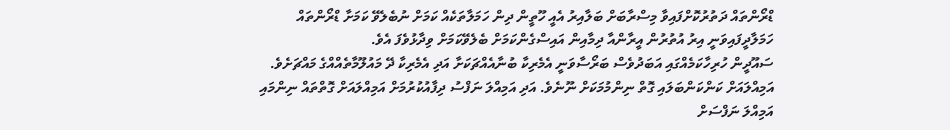ޑްރޯންތައް ދަތުރުކޮށްފައިވާ މިސްރާބަށް ބަލާއިރު އެއީ ހޫތީން ދިން ހަމަލާތަކެއް ކަމަށް ނުބެލެވޭ ކަމަށާ ޑްރޯންތައް ހަމަލާދީފައިވަނީ އިރު އުތުރުން އީރާންއާ ދިމާއިން އައިސްގެންކަމަށް ބެލެވޭކަމަށް ވިދާޅުވެފަ އެވެ.
ސައޫދީން ހުރިހާކަމެއްގައި އަބަދުވެސް ބަރޯސާވަނީ އެމެރިކާ ބުނާއެއްޗަކަށާ އަދި އެމެރިކާ ދޭ މައުލޫމާތެއްއްގެ މައްޗަށެވެ. އަމިއްލައަށް ކަންކަންބަލައި ގޮތް ނިންމުމަކަށް ނޫނެވެ. އަދި އަމިއްލަ ނަފްސު ދިފާއުކުރުމަށް އަމިއްލައަށް ގޮތްތައް ނިންމައި އަމިއްލަ ނަފްސަށް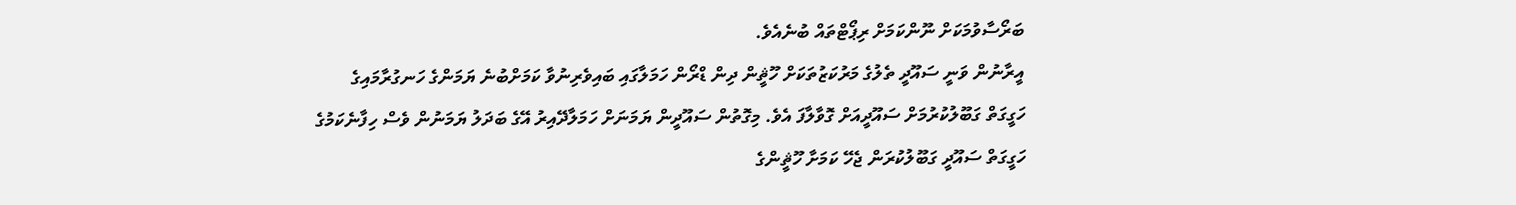ބަރޯސާވުމަކަށް ނޫންކަމަށް ރިޕޯޓްތައް ބުނެއެވެ.
އީރާނުން ވަނީ ސައޫދީ ތެލުގެ މަރުކަޒުތަކަށް ހޫޘީން ދިން ޑްރޯން ހަމަލާގައި ބައިވެރިނުވާ ކަމަށްބުނެ ޔަމަންގެ ހަނގުރާމައިގެ ހަގީގަތް ގަބޫލުކުރުމަށް ސައޫދީއަށް ގޮވާލާފަ އެވެ. މިގޮތުން ސައޫދީން ޔަމަނަށް ހަމަލާދޭއިރު އޭގެ ބަދަލު ޔަމަނުން ވެސް ހިފާނެކަމުގެ ހަގީގަތް ސައޫދީ ގަބޫލުކުރަން ޖެހޭ ކަމަށާ ހޫޘީންގެ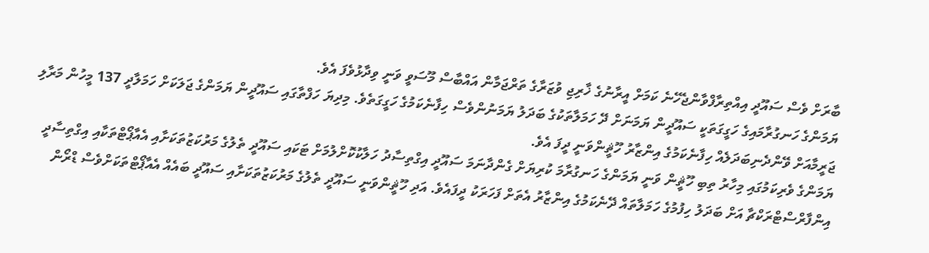ބާރަށް ވެސް ސައޫދީ އިއްތިރާފްވާންޖެހޭނެ ކަމަށް އީރާނުގެ ޚާރިޖި ވުޒަރާގެ ތަރްޖަމާން އައްބާސް މޫސަވީ ވަނީ ވިދާޅުވެފަ އެވެ.
ޔަމަންގެ ހަނގުރާމައިގެ ހަގީގަތަކީ ސައޫދީން ޔަމަނަށް ދޭ ހަމަލާތަކުގެ ބަދަލު ޔަމަނުންވެސް ހިފާނެކަމުގެ ހަގީގަތެވެ. މިދިޔަ ހަފްތާގައި ސައޫދީން ޔަމަންގެ ޖަލަކަށް ހަމަލާދީ 137 މީހުން މަރާލި ޖަރީމާއަށް ވޭންދެނިބަދަލެއް ހިފާނެކަމުގެ އިންޒާރު ހޫޘީންވަނީ ދީފަ އެވެ.
ޔަމަންގެ ވެރިކަމުގައި މިހާރު ތިބި ހޫޘީން ވަނީ ޔަމަންގެ ހަނގުރާމަ ކުރިޔަށް ގެންދާނަމަ ސައޫދީ އިގްތިސާދު ހަލާކުކޮށްލުމަށް ޓަކައި ސައޫދީ ތެލުގެ މަރުކަޒުތަކަށާއި އެއާޕޯޓްތަކާއި އިގްތިސާދީ އިންފާރްސްޓްރަކްޗާ އަށް ބަދަލު ހިފުމުގެ ހަމަލާތައް ދޭނެކަމުގެ އިންޒާރު އެތަށް ފަހަރަކު ދީފައެވެ. އަދި ހޫޘީންވަނީ ސައޫދީ ތެލުގެ މަރުކަޒުތަކަށާއި ސައޫދީ ބައެއް އެއާޕޯޓްތަކަށްވެސް ޑްރޯން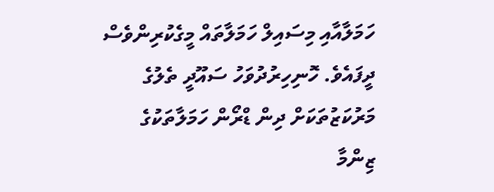ހަމަލާއާއި މިސައިލް ހަމަލާތައް މީގެކުރިންވެސް ދީފައެވެ. ހޮނިހިރުދުވަހު ސައޫދީ ތެލުގެ މަރުކަޒުތަކަށް ދިން ޑްރޯން ހަމަލާތަކުގެ ޒިންމާ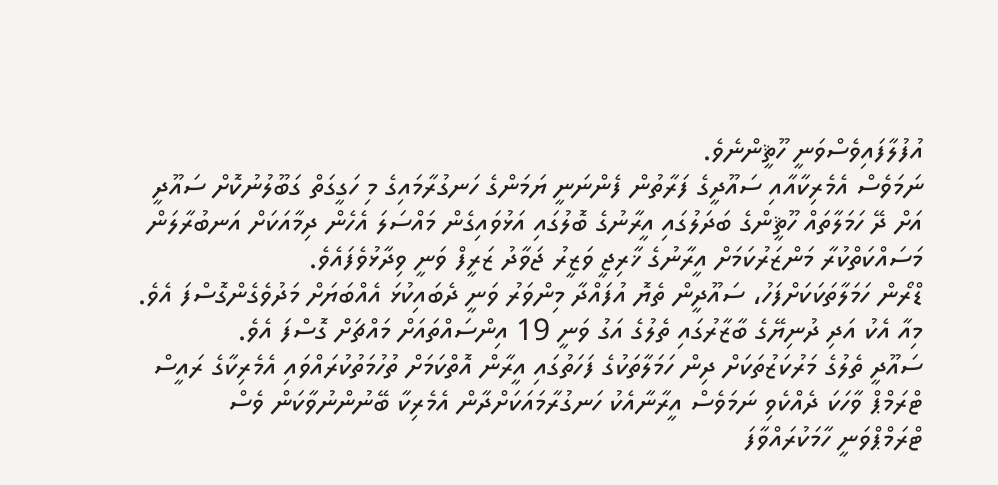އުފުލާފައިވެސްވަނީ ހޫޘީންނެވެ.
ނަމަވެސް އެމެރިކާއާއި ސައޫދީގެ ފަރާތުން ފެންނަނީ ޔަމަންގެ ހަނގުރާމައިގެ މި ހަގީގަތް ގަބޫލުނުކޮށް ސައޫދީ އަށް ދޭ ހަމަލާތައް ހޫޘީންގެ ބަދަލުގައި އީރާނުގެ ބޮލުގައި އަޅުވައިގެން މައްސަލަ އެހެން ދިމާއަކަށް އަނބުރާލަން މަސައްކަތްކުރާ މަންޒަރުކަމަށް އީރާނުގެ ޚާރިޖީ ވަޒީރު ޖަވާދު ޒަރީފް ވަނީ ވިދާޅުވެފައެވެ.
ޑްރޯން ހަމަލާތަކަކަށްފަހު، ސައޫދީން ތެޔޮ އުފައްދާ މިންވަރު ވަނީ ދެބައިކުޅަ އެއްބަޔަށް މަދުވެގެންގޮސްފަ އެވެ. މިއާ އެކު އަދި ދުނިޔޭގެ ބާޒާރުގައި ތެލުގެ އަގު ވަނީ 19 އިންސައްތައަށް މައްޗަށް ގޮސްފަ އެވެ.
ސައޫދީ ތެލުގެ މަރުކަޒުތަކަށް ދިން ހަމަލާތަކުގެ ފަހަތުގައި އީރާން އޮތްކަމަށް ތުހުމަތުކުރައްވައި އެމެރިކާގެ ރައީސް ޓްރަމްޕް ވާހަކަ ދެއްކެވި ނަމަވެސް އީރާނާއެކު ހަނގުރާމައަކަށްދާން އެމެރިކާ ބޭނުންނުވާކަން ވެސް ޓްރަމްޕްވަނީ ހާމަކުރައްވާފަ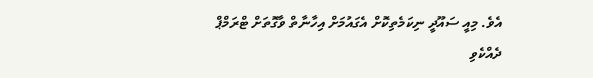އެވެ. މިއީ ސައޫދީ ނިކަމެތިކޮށް އެގައުމަށް އިހާނާތް ވާގޮތަށް ޓްރަމްޕް ދެއްކެވި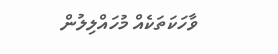ވާހަކަތަކެއް މުހައްލިލުން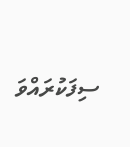ސިފަކުރައްވަ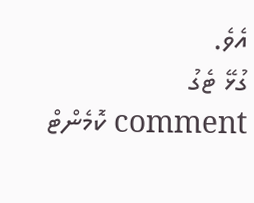އެވެ.
ގުޅޭ ޓެގު
comment ކޮމެންޓް